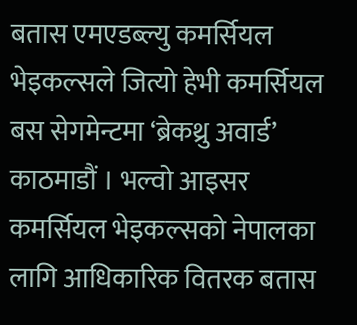बतास एमएडब्ल्यु कमर्सियल भेइकल्सले जित्यो हेभी कमर्सियल बस सेगमेन्टमा ‘ब्रेकथ्रु अवार्ड’
काठमाडौं । भल्वो आइसर कमर्सियल भेइकल्सको नेपालका लागि आधिकारिक वितरक बतास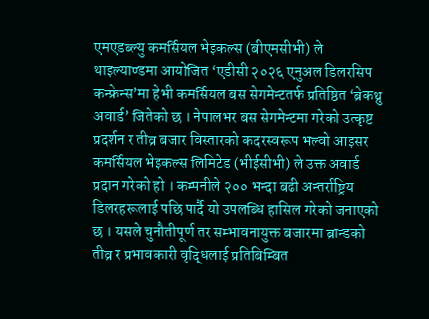एमएडब्ल्यु कमर्सियल भेइकल्स (बीएमसीभी) ले थाइल्याण्डमा आयोजित ‘एडीसी २०२६ एनुअल डिलरसिप कन्फ्रेन्स’मा हेभी कमर्सियल बस सेगमेन्टतर्फ प्रतिष्ठित ‘ब्रेकथ्रु अवार्ड’ जितेको छ । नेपालभर बस सेगमेन्टमा गरेको उत्कृष्ट प्रदर्शन र तीव्र बजार विस्तारको कदरस्वरूप भल्वो आइसर कमर्सियल भेइकल्स लिमिटेड (भीईसीभी) ले उक्त अवार्ड प्रदान गरेको हो । कम्पनीले २०० भन्दा बढी अन्तर्राष्ट्रिय डिलरहरूलाई पछि पार्दै यो उपलब्धि हासिल गरेको जनाएको छ । यसले चुनौतीपूर्ण तर सम्भावनायुक्त बजारमा ब्रान्डको तीव्र र प्रभावकारी वृद्धिलाई प्रतिबिम्बित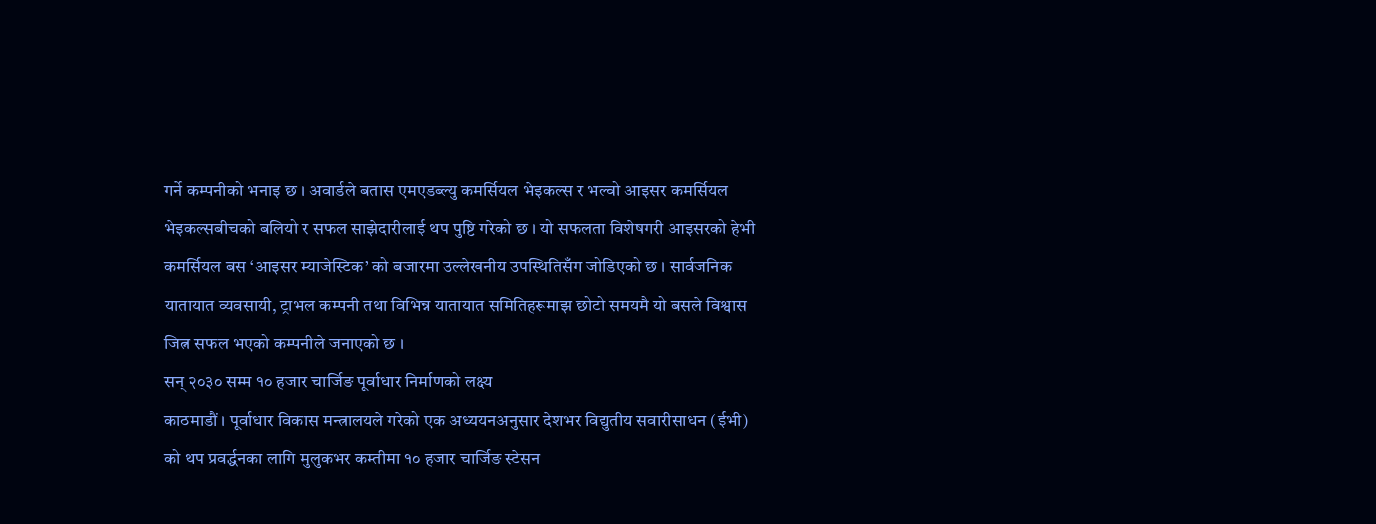गर्ने कम्पनीको भनाइ छ । अवार्डले बतास एमएडब्ल्यु कमर्सियल भेइकल्स र भल्वो आइसर कमर्सियल भेइकल्सबीचको बलियो र सफल साझेदारीलाई थप पुष्टि गरेको छ । यो सफलता विशेषगरी आइसरको हेभी कमर्सियल बस ‘आइसर म्याजेस्टिक’ को बजारमा उल्लेखनीय उपस्थितिसँग जोडिएको छ । सार्वजनिक यातायात व्यवसायी, ट्राभल कम्पनी तथा विभिन्न यातायात समितिहरूमाझ छोटो समयमै यो बसले विश्वास जित्न सफल भएको कम्पनीले जनाएको छ ।
सन् २०३० सम्म १० हजार चार्जिङ पूर्वाधार निर्माणको लक्ष्य
काठमाडौं । पूर्वाधार विकास मन्त्रालयले गरेको एक अध्ययनअनुसार देशभर विद्युतीय सवारीसाधन (ईभी) को थप प्रवर्द्धनका लागि मुलुकभर कम्तीमा १० हजार चार्जिङ स्टेसन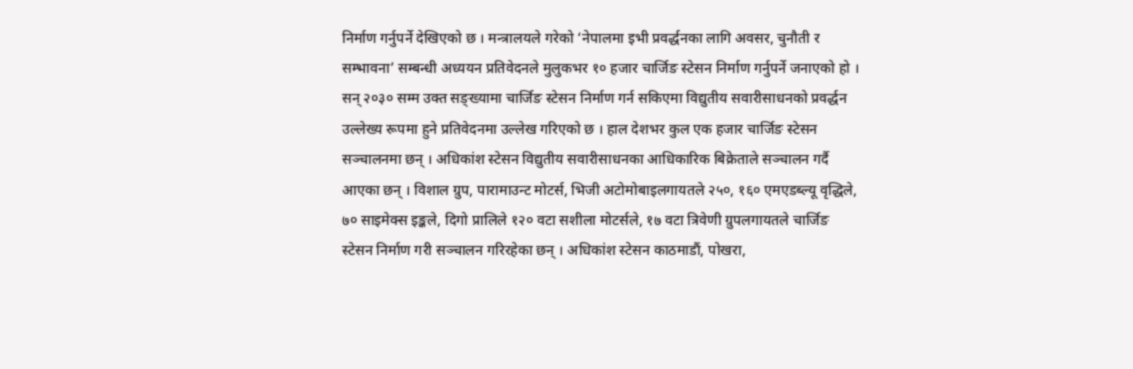निर्माण गर्नुपर्ने देखिएको छ । मन्त्रालयले गरेको ‘नेपालमा इभी प्रवर्द्धनका लागि अवसर, चुनौती र सम्भावना’ सम्बन्धी अध्ययन प्रतिवेदनले मुलुकभर १० हजार चार्जिङ स्टेसन निर्माण गर्नुपर्ने जनाएको हो । सन् २०३० सम्म उक्त सङ्ख्यामा चार्जिङ स्टेसन निर्माण गर्न सकिएमा विद्युतीय सवारीसाधनको प्रवर्द्धन उल्लेख्य रूपमा हुने प्रतिवेदनमा उल्लेख गरिएको छ । हाल देशभर कुल एक हजार चार्जिङ स्टेसन सञ्चालनमा छन् । अधिकांश स्टेसन विद्युतीय सवारीसाधनका आधिकारिक बिक्रेताले सञ्चालन गर्दै आएका छन् । विशाल ग्रुप, पारामाउन्ट मोटर्स, भिजी अटोमोबाइलगायतले २५०, १६० एमएडब्ल्यू वृद्धिले, ७० साइमेक्स इङ्कले, दिगो प्रालिले १२० वटा सशीला मोटर्सले, १७ वटा त्रिवेणी ग्रुपलगायतले चार्जिङ स्टेसन निर्माण गरी सञ्चालन गरिरहेका छन् । अधिकांश स्टेसन काठमाडौं, पोखरा,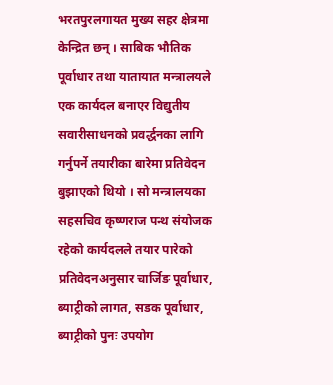भरतपुरलगायत मुख्य सहर क्षेत्रमा केन्द्रित छन् । साबिक भौतिक पूर्वाधार तथा यातायात मन्त्रालयले एक कार्यदल बनाएर विद्युतीय सवारीसाधनको प्रवर्द्धनका लागि गर्नुपर्ने तयारीका बारेमा प्रतिवेदन बुझाएको थियो । सो मन्त्रालयका सहसचिव कृष्णराज पन्थ संयोजक रहेको कार्यदलले तयार पारेको प्रतिवेदनअनुसार चार्जिङ पूर्वाधार, ब्याट्रीको लागत, सडक पूर्वाधार, ब्याट्रीको पुनः उपयोग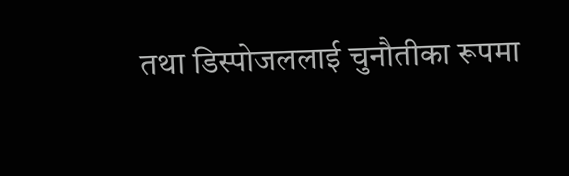तथा डिस्पोजललाई चुनौतीका रूपमा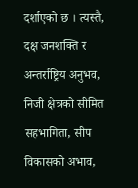दर्शाएको छ । त्यस्तै, दक्ष जनशक्ति र अन्तर्राष्ट्रिय अनुभव, निजी क्षेत्रको सीमित सहभागिता, सीप विकासको अभाव,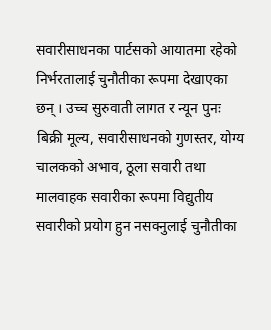सवारीसाधनका पार्टसको आयातमा रहेको निर्भरतालाई चुनौतीका रूपमा देखाएका छन् । उच्च सुरुवाती लागत र न्यून पुनः बिक्री मूल्य, सवारीसाधनको गुणस्तर, योग्य चालकको अभाव, ठूला सवारी तथा मालवाहक सवारीका रूपमा विद्युतीय सवारीको प्रयोग हुन नसक्नुलाई चुनौतीका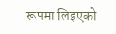रूपमा लिइएको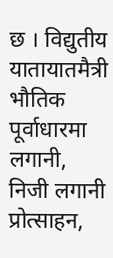छ । विद्युतीय यातायातमैत्री भौतिक पूर्वाधारमा लगानी, निजी लगानी प्रोत्साहन,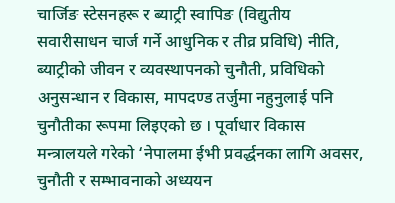चार्जिङ स्टेसनहरू र ब्याट्री स्वापिङ (विद्युतीय सवारीसाधन चार्ज गर्ने आधुनिक र तीव्र प्रविधि) नीति, ब्याट्रीको जीवन र व्यवस्थापनको चुनौती, प्रविधिको अनुसन्धान र विकास, मापदण्ड तर्जुमा नहुनुलाई पनि चुनौतीका रूपमा लिइएको छ । पूर्वाधार विकास मन्त्रालयले गरेको ‘नेपालमा ईभी प्रवर्द्धनका लागि अवसर, चुनौती र सम्भावनाको अध्ययन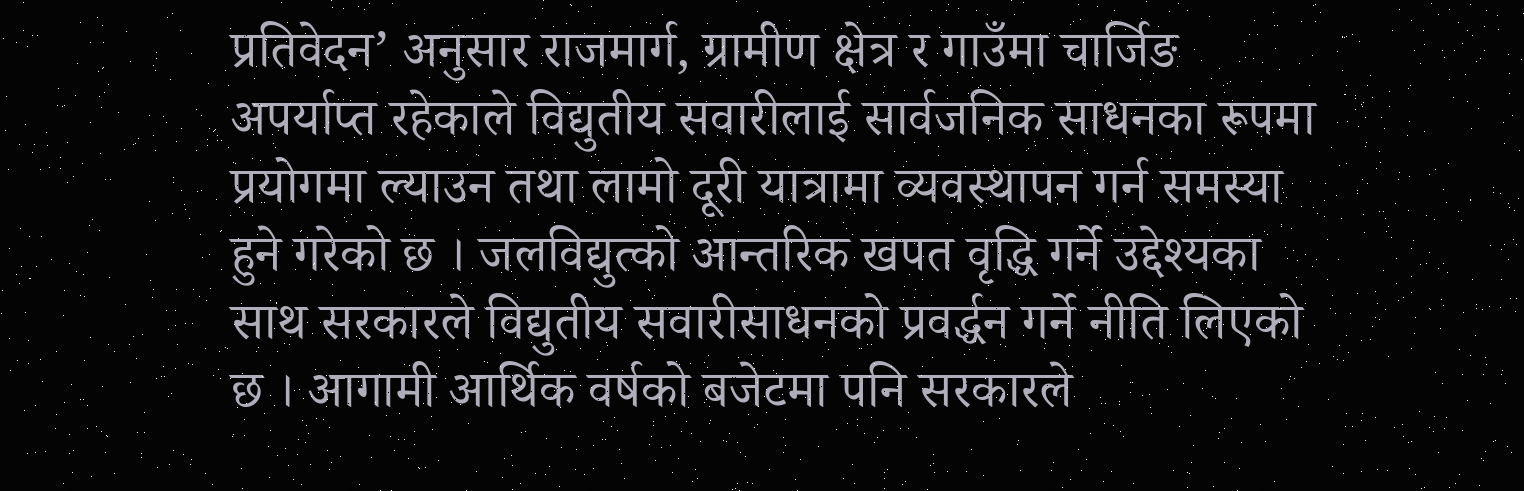प्रतिवेदन’ अनुसार राजमार्ग, ग्रामीण क्षेत्र र गाउँमा चार्जिङ अपर्याप्त रहेकाले विद्युतीय सवारीलाई सार्वजनिक साधनका रूपमा प्रयोगमा ल्याउन तथा लामो दूरी यात्रामा व्यवस्थापन गर्न समस्या हुने गरेको छ । जलविद्युत्को आन्तरिक खपत वृद्धि गर्ने उद्देश्यका साथ सरकारले विद्युतीय सवारीसाधनको प्रवर्द्धन गर्ने नीति लिएको छ । आगामी आर्थिक वर्षको बजेटमा पनि सरकारले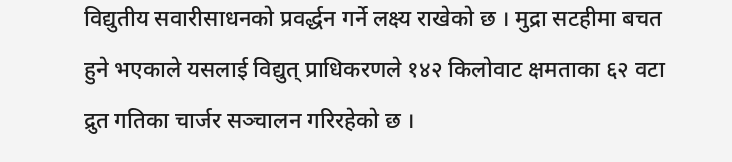विद्युतीय सवारीसाधनको प्रवर्द्धन गर्ने लक्ष्य राखेको छ । मुद्रा सटहीमा बचत हुने भएकाले यसलाई विद्युत् प्राधिकरणले १४२ किलोवाट क्षमताका ६२ वटा द्रुत गतिका चार्जर सञ्चालन गरिरहेको छ ।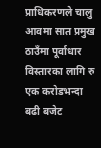प्राधिकरणले चालु आवमा सात प्रमुख ठाउँमा पूर्वाधार विस्तारका लागि रु एक करोडभन्दा बढी बजेट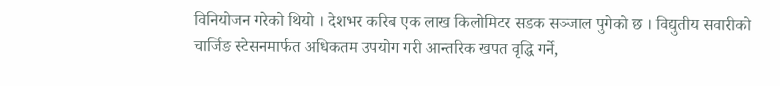विनियोजन गरेको थियो । देशभर करिब एक लाख किलोमिटर सडक सञ्जाल पुगेको छ । विद्युतीय सवारीको चार्जिङ स्टेसनमार्फत अधिकतम उपयोग गरी आन्तरिक खपत वृद्धि गर्ने,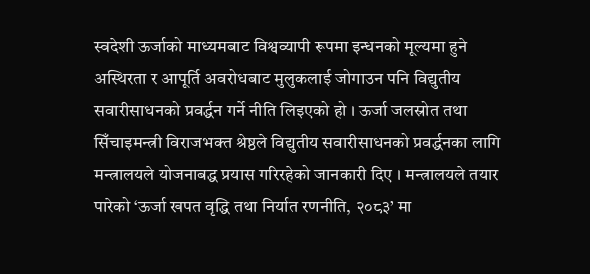स्वदेशी ऊर्जाको माध्यमबाट विश्वव्यापी रूपमा इन्धनको मूल्यमा हुने अस्थिरता र आपूर्ति अवरोधबाट मुलुकलाई जोगाउन पनि विद्युतीय सवारीसाधनको प्रवर्द्धन गर्ने नीति लिइएको हो । ऊर्जा जलस्रोत तथा सिँचाइमन्त्री विराजभक्त श्रेष्ठले विद्युतीय सवारीसाधनको प्रवर्द्धनका लागि मन्त्रालयले योजनाबद्ध प्रयास गरिरहेको जानकारी दिए । मन्त्रालयले तयार पारेको ‘ऊर्जा खपत वृद्धि तथा निर्यात रणनीति, २०८३’ मा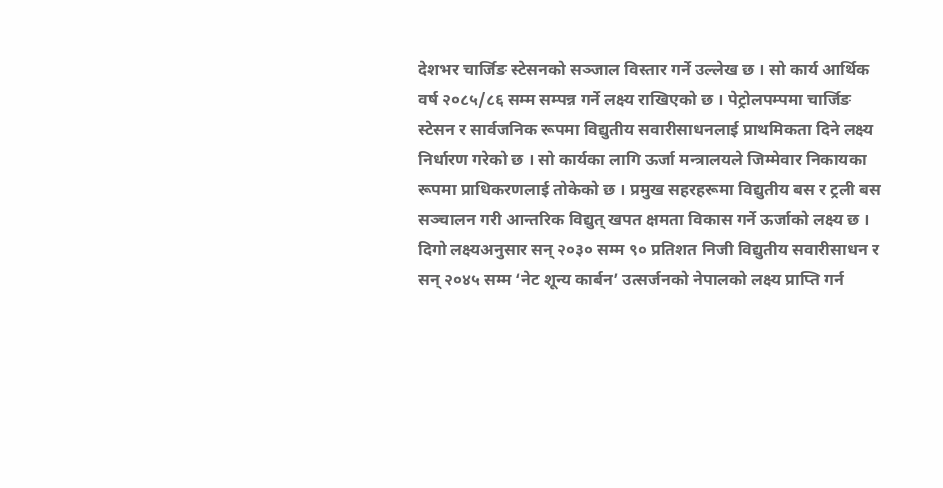देशभर चार्जिङ स्टेसनको सञ्जाल विस्तार गर्ने उल्लेख छ । सो कार्य आर्थिक वर्ष २०८५/८६ सम्म सम्पन्न गर्ने लक्ष्य राखिएको छ । पेट्रोलपम्पमा चार्जिङ स्टेसन र सार्वजनिक रूपमा विद्युतीय सवारीसाधनलाई प्राथमिकता दिने लक्ष्य निर्धारण गरेको छ । सो कार्यका लागि ऊर्जा मन्त्रालयले जिम्मेवार निकायका रूपमा प्राधिकरणलाई तोकेको छ । प्रमुख सहरहरूमा विद्युतीय बस र ट्रली बस सञ्चालन गरी आन्तरिक विद्युत् खपत क्षमता विकास गर्ने ऊर्जाको लक्ष्य छ । दिगो लक्ष्यअनुसार सन् २०३० सम्म ९० प्रतिशत निजी विद्युतीय सवारीसाधन र सन् २०४५ सम्म ‘नेट शून्य कार्बन’ उत्सर्जनको नेपालको लक्ष्य प्राप्ति गर्न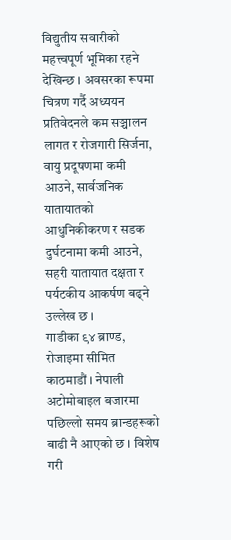विद्युतीय सवारीको महत्त्वपूर्ण भूमिका रहने देखिन्छ । अवसरका रूपमा चित्रण गर्दै अध्ययन प्रतिवेदनले कम सञ्चालन लागत र रोजगारी सिर्जना, वायु प्रदूषणमा कमी आउने, सार्वजनिक यातायातको आधुनिकीकरण र सडक दुर्घटनामा कमी आउने, सहरी यातायात दक्षता र पर्यटकीय आकर्षण बढ्ने उल्लेख छ ।
गाडीका ९४ ब्राण्ड, रोजाइमा सीमित
काठमाडौं । नेपाली अटोमोबाइल बजारमा पछिल्लो समय ब्रान्डहरूको बाढी नै आएको छ । विशेष गरी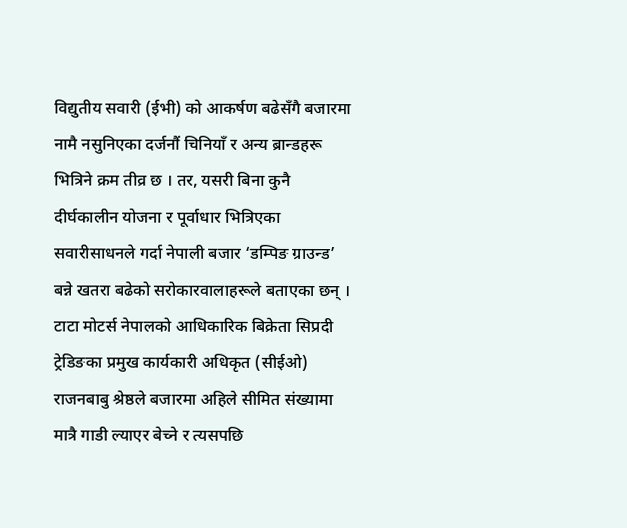विद्युतीय सवारी (ईभी) को आकर्षण बढेसँगै बजारमा नामै नसुनिएका दर्जनौं चिनियाँ र अन्य ब्रान्डहरू भित्रिने क्रम तीव्र छ । तर, यसरी बिना कुनै दीर्घकालीन योजना र पूर्वाधार भित्रिएका सवारीसाधनले गर्दा नेपाली बजार ‘डम्पिङ ग्राउन्ड’ बन्ने खतरा बढेको सरोकारवालाहरूले बताएका छन् । टाटा मोटर्स नेपालको आधिकारिक बिक्रेता सिप्रदी ट्रेडिङका प्रमुख कार्यकारी अधिकृत (सीईओ) राजनबाबु श्रेष्ठले बजारमा अहिले सीमित संख्यामा मात्रै गाडी ल्याएर बेच्ने र त्यसपछि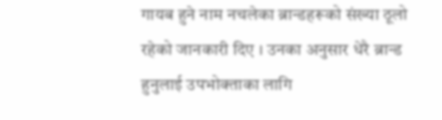गायब हुने नाम नचलेका ब्रान्डहरूको संख्या ठूलो रहेको जानकारी दिए । उनका अनुसार धेरै ब्रान्ड हुनुलाई उपभोक्ताका लागि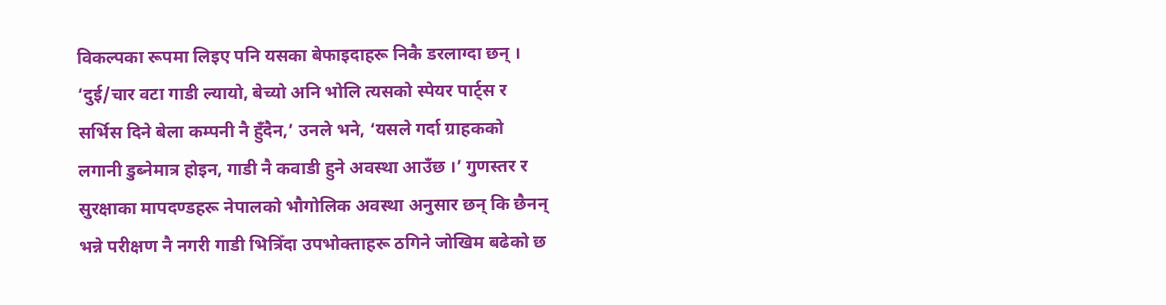विकल्पका रूपमा लिइए पनि यसका बेफाइदाहरू निकै डरलाग्दा छन् । ‘दुई/चार वटा गाडी ल्यायो, बेच्यो अनि भोलि त्यसको स्पेयर पार्ट्स र सर्भिस दिने बेला कम्पनी नै हुँदैन,’ उनले भने, ‘यसले गर्दा ग्राहकको लगानी डुब्नेमात्र होइन, गाडी नै कवाडी हुने अवस्था आउँछ ।’ गुणस्तर र सुरक्षाका मापदण्डहरू नेपालको भौगोलिक अवस्था अनुसार छन् कि छैनन् भन्ने परीक्षण नै नगरी गाडी भित्रिँदा उपभोक्ताहरू ठगिने जोखिम बढेको छ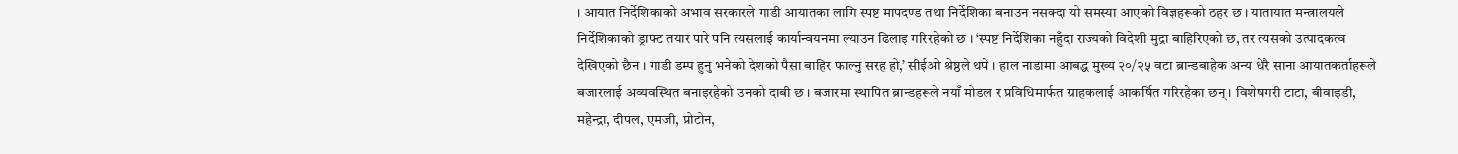। आयात निर्देशिकाको अभाव सरकारले गाडी आयातका लागि स्पष्ट मापदण्ड तथा निर्देशिका बनाउन नसक्दा यो समस्या आएको विज्ञहरूको ठहर छ । यातायात मन्त्रालयले निर्देशिकाको ड्राफ्ट तयार पारे पनि त्यसलाई कार्यान्वयनमा ल्याउन ढिलाइ गरिरहेको छ । ‘स्पष्ट निर्देशिका नहुँदा राज्यको विदेशी मुद्रा बाहिरिएको छ, तर त्यसको उत्पादकत्व देखिएको छैन । गाडी डम्प हुनु भनेको देशको पैसा बाहिर फाल्नु सरह हो,’ सीईओ श्रेष्ठले थपे । हाल नाडामा आबद्ध मुख्य २०/२५ वटा ब्रान्डबाहेक अन्य धेरै साना आयातकर्ताहरूले बजारलाई अव्यवस्थित बनाइरहेको उनको दाबी छ । बजारमा स्थापित ब्रान्डहरूले नयाँ मोडल र प्रविधिमार्फत ग्राहकलाई आकर्षित गरिरहेका छन् । विशेषगरी टाटा, बीवाइडी, महेन्द्रा, दीपल, एमजी, प्रोटोन,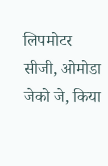लिपमोटर सीजी, ओमोडा जेको जे, किया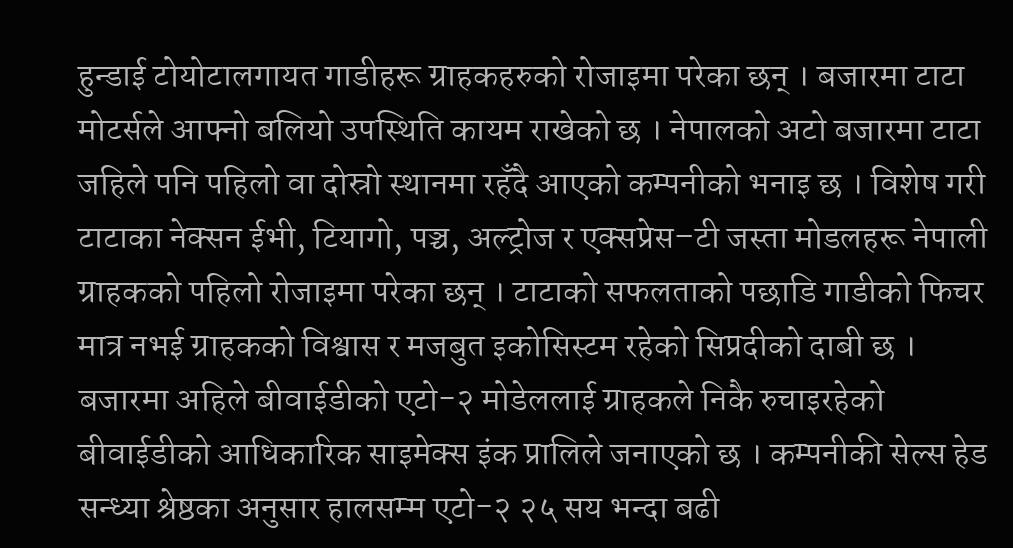हुन्डाई टोयोटालगायत गाडीहरू ग्राहकहरुको रोजाइमा परेका छन् । बजारमा टाटा मोटर्सले आफ्नो बलियो उपस्थिति कायम राखेको छ । नेपालको अटो बजारमा टाटा जहिले पनि पहिलो वा दोस्रो स्थानमा रहँदै आएको कम्पनीको भनाइ छ । विशेष गरी टाटाका नेक्सन ईभी, टियागो, पञ्च, अल्ट्रोज र एक्सप्रेस–टी जस्ता मोडलहरू नेपाली ग्राहकको पहिलो रोजाइमा परेका छन् । टाटाको सफलताको पछाडि गाडीको फिचर मात्र नभई ग्राहकको विश्वास र मजबुत इकोसिस्टम रहेको सिप्रदीको दाबी छ । बजारमा अहिले बीवाईडीको एटो-२ मोडेललाई ग्राहकले निकै रुचाइरहेको बीवाईडीको आधिकारिक साइमेक्स इंक प्रालिले जनाएको छ । कम्पनीकी सेल्स हेड सन्ध्या श्रेष्ठका अनुसार हालसम्म एटो-२ २५ सय भन्दा बढी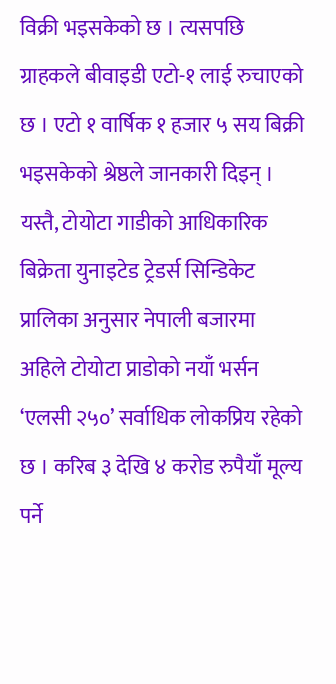विक्री भइसकेको छ । त्यसपछि ग्राहकले बीवाइडी एटो-१ लाई रुचाएको छ । एटो १ वार्षिक १ हजार ५ सय बिक्री भइसकेको श्रेष्ठले जानकारी दिइन् । यस्तै, टोयोटा गाडीको आधिकारिक बिक्रेता युनाइटेड ट्रेडर्स सिन्डिकेट प्रालिका अनुसार नेपाली बजारमा अहिले टोयोटा प्राडोको नयाँ भर्सन ‘एलसी २५०’ सर्वाधिक लोकप्रिय रहेको छ । करिब ३ देखि ४ करोड रुपैयाँ मूल्य पर्ने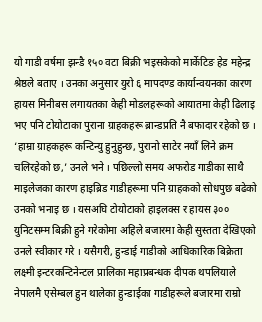यो गाडी वर्षमा झन्डै १५० वटा बिक्री भइसकेको मार्केटिङ हेड महेन्द्र श्रेष्ठले बताए । उनका अनुसार युरो ६ मापदण्ड कार्यान्वयनका कारण हायस मिनीबस लगायतका केही मोडलहरूको आयातमा केही ढिलाइ भए पनि टोयोटाका पुराना ग्राहकहरू ब्रान्डप्रति नै बफादार रहेको छ । ‘हाम्रा ग्राहकहरू कन्टिन्यु हुनुहुन्छ, पुरानो साटेर नयाँ लिने क्रम चलिरहेको छ,’ उनले भने । पछिल्लो समय अफरोड गाडीका साथै माइलेजका कारण हाइब्रिड गाडीहरूमा पनि ग्राहकको सोधपुछ बढेको उनको भनाइ छ । यसअघि टोयोटाको हाइलक्स र हायस ३०० युनिटसम्म बिक्री हुने गरेकोमा अहिले बजारमा केही सुस्तता देखिएको उनले स्वीकार गरे । यसैगरी, हुन्डाई गाडीको आधिकारिक बिक्रेता लक्ष्मी इन्टरकन्टिनेन्टल प्रालिका महाप्रबन्धक दीपक थपलियाले नेपालमै एसेम्बल हुन थालेका हुन्डाईका गाडीहरूले बजारमा राम्रो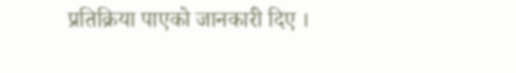प्रतिक्रिया पाएको जानकारी दिए ।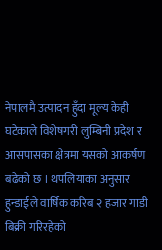नेपालमै उत्पादन हुँदा मूल्य केही घटेकाले विशेषगरी लुम्बिनी प्रदेश र आसपासका क्षेत्रमा यसको आकर्षण बढेको छ । थपलियाका अनुसार हुन्डाईले वार्षिक करिब २ हजार गाडी बिक्री गरिरहेको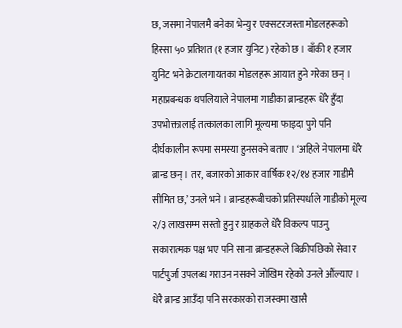छ, जसमा नेपालमै बनेका भेन्यु र एक्सटरजस्ता मोडलहरूको हिस्सा ५० प्रतिशत (१ हजार युनिट) रहेको छ । बाँकी १ हजार युनिट भने क्रेटालगायतका मोडलहरू आयात हुने गरेका छन् । महाप्रबन्धक थपलियाले नेपालमा गाडीका ब्रान्डहरू धेरै हुँदा उपभोक्तालाई तत्कालका लागि मूल्यमा फाइदा पुगे पनि दीर्घकालीन रूपमा समस्या हुनसक्ने बताए । ‘अहिले नेपालमा धेरै ब्रान्ड छन् । तर, बजारको आकार वार्षिक १२/१४ हजार गाडीमै सीमित छ,’ उनले भने । ब्रान्डहरूबीचको प्रतिस्पर्धाले गाडीको मूल्य २/३ लाखसम्म सस्तो हुनु र ग्राहकले धेरै विकल्प पाउनु सकारात्मक पक्ष भए पनि साना ब्रान्डहरूले बिक्रीपछिको सेवा र पार्टपुर्जा उपलब्ध गराउन नसक्ने जोखिम रहेको उनले औंल्याए । धेरै ब्रान्ड आउँदा पनि सरकारको राजस्वमा खासै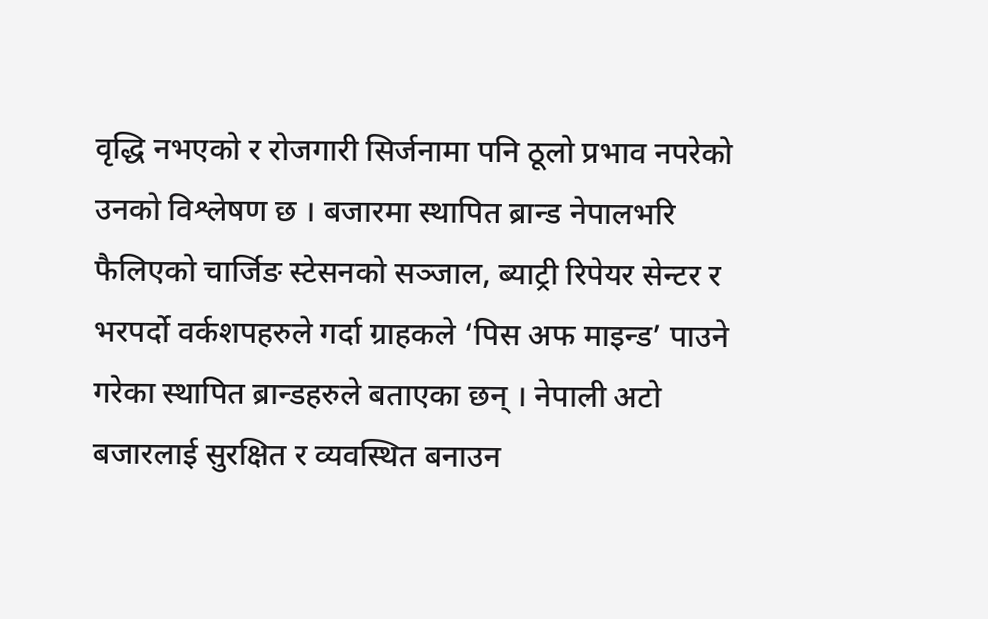वृद्धि नभएको र रोजगारी सिर्जनामा पनि ठूलो प्रभाव नपरेको उनको विश्लेषण छ । बजारमा स्थापित ब्रान्ड नेपालभरि फैलिएको चार्जिङ स्टेसनको सञ्जाल, ब्याट्री रिपेयर सेन्टर र भरपर्दो वर्कशपहरुले गर्दा ग्राहकले ‘पिस अफ माइन्ड’ पाउने गरेका स्थापित ब्रान्डहरुले बताएका छन् । नेपाली अटो बजारलाई सुरक्षित र व्यवस्थित बनाउन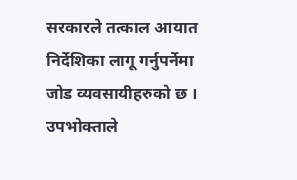सरकारले तत्काल आयात निर्देशिका लागू गर्नुपर्नेमा जोड व्यवसायीहरुको छ । उपभोक्ताले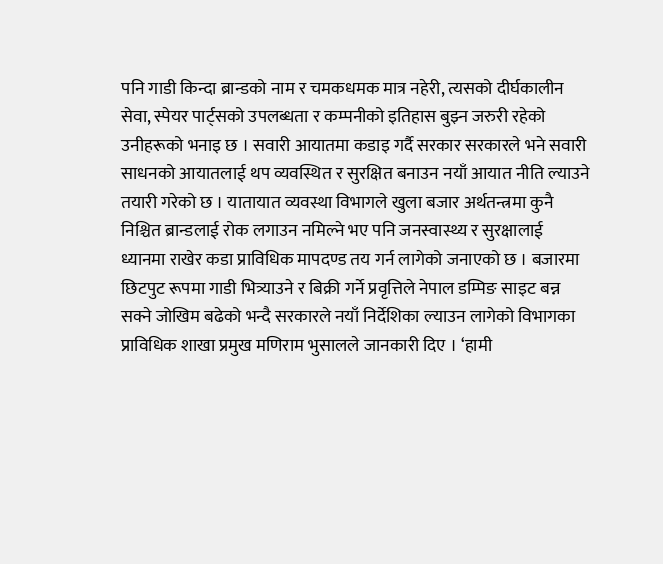पनि गाडी किन्दा ब्रान्डको नाम र चमकधमक मात्र नहेरी, त्यसको दीर्घकालीन सेवा, स्पेयर पार्ट्सको उपलब्धता र कम्पनीको इतिहास बुझ्न जरुरी रहेको उनीहरूको भनाइ छ । सवारी आयातमा कडाइ गर्दै सरकार सरकारले भने सवारी साधनको आयातलाई थप व्यवस्थित र सुरक्षित बनाउन नयाँ आयात नीति ल्याउने तयारी गरेको छ । यातायात व्यवस्था विभागले खुला बजार अर्थतन्त्रमा कुनै निश्चित ब्रान्डलाई रोक लगाउन नमिल्ने भए पनि जनस्वास्थ्य र सुरक्षालाई ध्यानमा राखेर कडा प्राविधिक मापदण्ड तय गर्न लागेको जनाएको छ । बजारमा छिटपुट रूपमा गाडी भित्र्याउने र बिक्री गर्ने प्रवृत्तिले नेपाल डम्पिङ साइट बन्न सक्ने जोखिम बढेको भन्दै सरकारले नयाँ निर्देशिका ल्याउन लागेको विभागका प्राविधिक शाखा प्रमुख मणिराम भुसालले जानकारी दिए । ‘हामी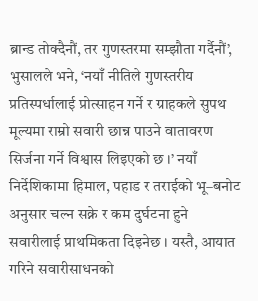ब्रान्ड तोक्दैनौं, तर गुणस्तरमा सम्झौता गर्दैनौं’, भुसालले भने, ‘नयाँ नीतिले गुणस्तरीय प्रतिस्पर्धालाई प्रोत्साहन गर्ने र ग्राहकले सुपथ मूल्यमा राम्रो सवारी छान्न पाउने वातावरण सिर्जना गर्ने विश्वास लिइएको छ ।’ नयाँ निर्देशिकामा हिमाल, पहाड र तराईको भू–बनोट अनुसार चल्न सक्ने र कम दुर्घटना हुने सवारीलाई प्राथमिकता दिइनेछ । यस्तै, आयात गरिने सवारीसाधनको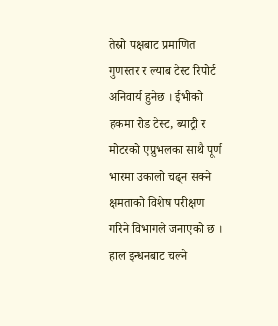तेस्रो पक्षबाट प्रमाणित गुणस्तर र ल्याब टेस्ट रिपोर्ट अनिवार्य हुनेछ । ईभीको हकमा रोड टेस्ट, ब्याट्री र मोटरको एप्रुभलका साथै पूर्ण भारमा उकालो चढ्न सक्ने क्षमताको विशेष परीक्षण गरिने विभागले जनाएको छ । हाल इन्धनबाट चल्ने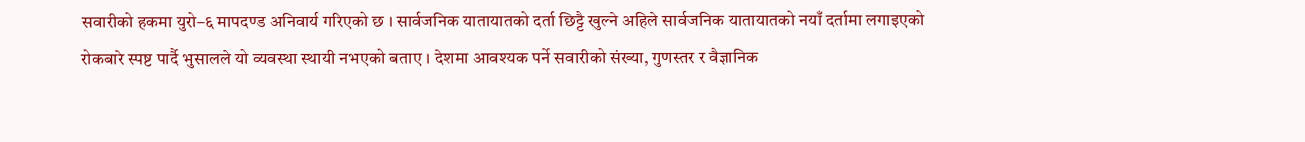सवारीको हकमा युरो–६ मापदण्ड अनिवार्य गरिएको छ । सार्वजनिक यातायातको दर्ता छिट्टै खुल्ने अहिले सार्वजनिक यातायातको नयाँ दर्तामा लगाइएको रोकबारे स्पष्ट पार्दै भुसालले यो व्यवस्था स्थायी नभएको बताए । देशमा आवश्यक पर्ने सवारीको संख्या, गुणस्तर र वैज्ञानिक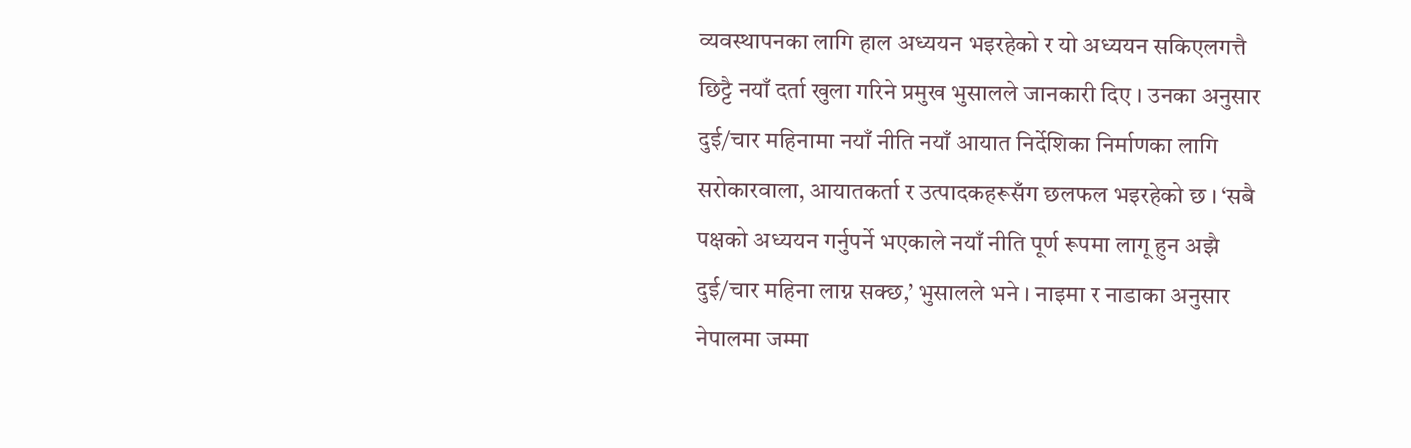व्यवस्थापनका लागि हाल अध्ययन भइरहेको र यो अध्ययन सकिएलगत्तै छिट्टै नयाँ दर्ता खुला गरिने प्रमुख भुसालले जानकारी दिए । उनका अनुसार दुई/चार महिनामा नयाँ नीति नयाँ आयात निर्देशिका निर्माणका लागि सरोकारवाला, आयातकर्ता र उत्पादकहरूसँग छलफल भइरहेको छ । ‘सबै पक्षको अध्ययन गर्नुपर्ने भएकाले नयाँ नीति पूर्ण रूपमा लागू हुन अझै दुई/चार महिना लाग्न सक्छ,’ भुसालले भने । नाइमा र नाडाका अनुसार नेपालमा जम्मा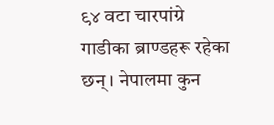९४ वटा चारपांग्रे गाडीका ब्राण्डहरू रहेका छन् । नेपालमा कुन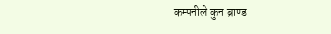कम्पनीले कुन ब्राण्ड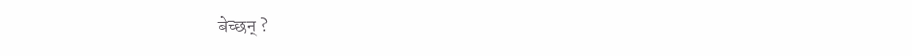बेच्छन् ?